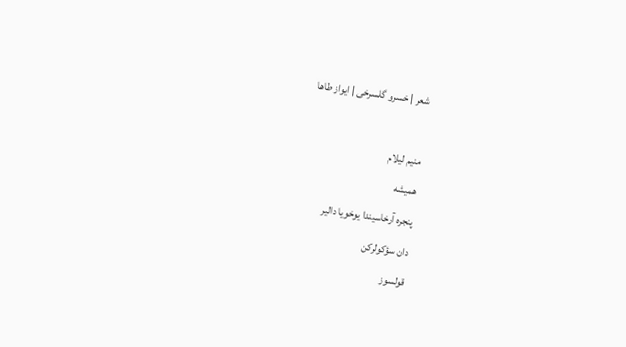شعر | خسرو گلسرخی | ایواز طاها

منیم لیلام
همیشه
پنجره آرخاسیندا یوخویا دالیر
دان سؤکولرکن
قولسوز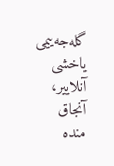گله‌جه‌ییمی
یاخشی آنلاییر، آنجاق
منده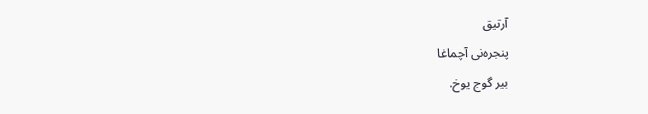آرتیق
پنجره‌نی آچماغا
بیر گوج یوخ.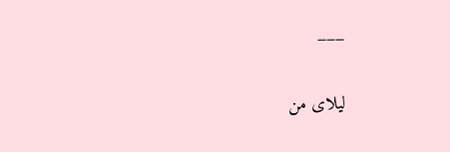___

لیلای من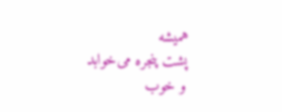همیشه
پشت پنجره می‌خوابد
و خوب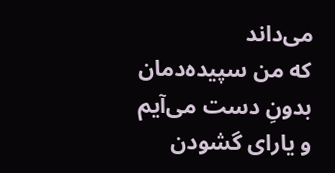می‌داند
که من سپیده‌دمان
بدونِ دست می‌آیم
و یارای گشودن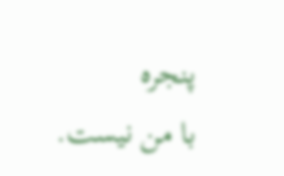پنجره
با من نیست.